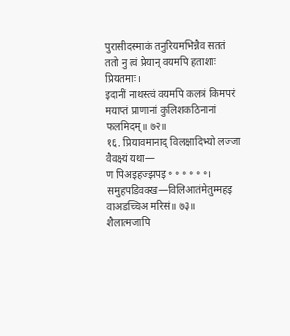पुरासीदस्माकं तनुरियमभिन्नैव सततं ततो नु त्वं प्रेयान् वयमपि हताशाः प्रियतमाः।
इदानीं नाथस्त्वं वयमपि कलत्रं किमपरं मयाप्तं प्राणानां कुलिशकठिनानां फलमिदम्॥ ७२॥
१६. प्रियावमानाद् विलक्षादिभ्यो लज्जा वैवक्ष्यं यथा—
ण पिअइहज्झपइ ॰ ॰ ॰ ॰ ॰ ॰।
समुहपडिवक्ख—विलिआतंमेतुम्महइ वाअडच्चिअ मरिसं॥ ७३॥
शैलात्मजापि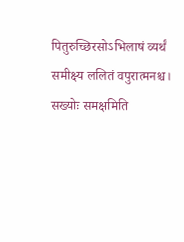पितुरुच्छिरसोऽभिलाषं व्यर्थं समीक्ष्य ललितं वपुरात्मनश्च।
सख्योः समक्षमिति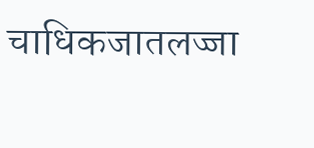चाधिकजातलज्जा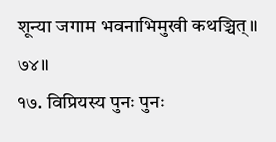शून्या जगाम भवनाभिमुखी कथञ्चित्॥ ७४॥
१७. विप्रियस्य पुनः पुनः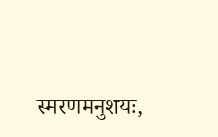स्मरणमनुशयः,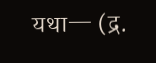यथा— (द्र.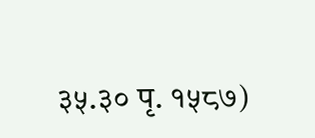३५.३० पृ. १५८७)